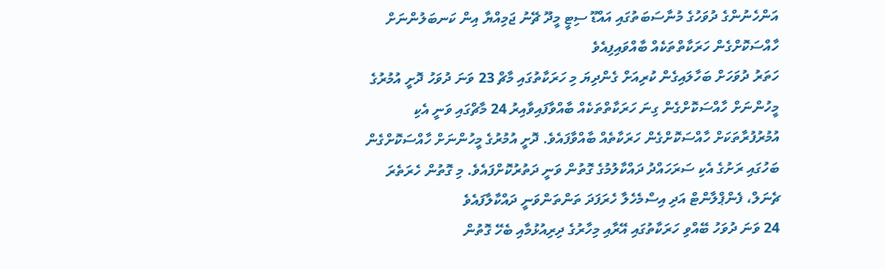އަންހެނުންގެ ދުވަހުގެ މުނާސަބަތުގައި އައްޑޫ ސިޓީ މީދޫ ޗޭނު ޖަމިއްޔާ އިން ކަނބަލުންނަށް ހާއްސަކޮށްގެން ހަރަކާތްތަކެއް ބާއްވައިފިއެވެ
ހަތަރު ދުވަހަށް ބަހާލައިގެން ކުރިއަށް ގެންދިޔަ މި ހަރަކާތުގައި މާޗް 23 ވަނަ ދުވަހު ދޮށީ އުމުރުގެ މީހުންނަށް ހާއްސަކޮށްގެން ގިނަ ހަރަކާތްތަކެއް ބާއްވާފައިވާއިރު 24 މާޗްގައި ވަނީ އެކި އުމުރުފުރާތަކަށް ހާއްސަކޮށްގެން ހަރަކާތެއް ބާއްވާފައެވެ. ދޮށީ އުމުރުގެ މީހުންނަށް ހާއްސަކޮށްގެން ބަހުގައި ރަށުގެ އެކި ސަރަހައްދު ދައްކާލުމުގެ ގޮތުން ވަނީ ދަތުރުކޮށްފައެވެ. މި ގޮތުން ހެރަތެރަ ޗެނަލް، ފެންޕްލާންޓް އަދި އިސްމެހެލާ ހެރަފަދަ ތަންތަންވަނީ ދައްކާލާފައެވެ
24 ވަނަ ދުވަހު ބޭއްވި ހަރަކާތުގައި އޭރާއި މިހާރުގެ ދިރިއުޅުމާއި ބެހޭ ގޮތުން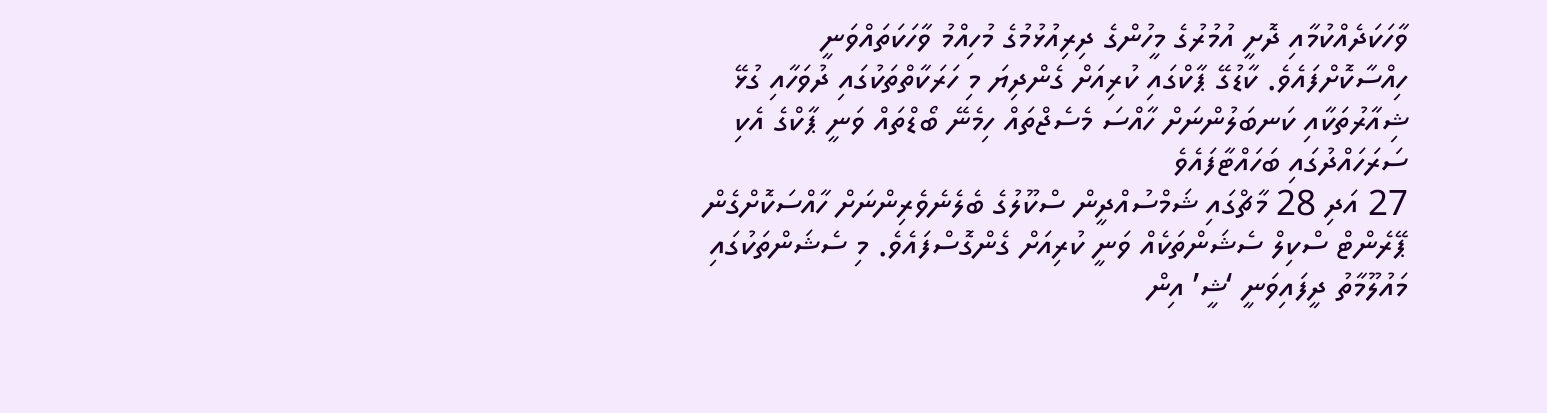ވާހަކަދެއްކުމާއި ދޮށީ އުމުރުގެ މީހުންގެ ދިރިއުޅުމުގެ މުހިއްމު ވާހަކަތައްވަނީ ހިއްސާކޮށްފައެވެ. ކާޑުގޭ ޕާކްގައި ކުރިއަށް ގެންދިޔަ މި ހަރަކާތްތަކުގައި ދުވަހާއި ގުޅޭ ޝިއާރުތަކާއި ކަނބަލުންނަށް ހާއްސަ މެސެޖްތައް ހިމެނޭ ބޯޑްތައް ވަނީ ޕާކްގެ އެކި ސަރަހައްދުގައި ބަހައްޓާފައެވެ
27 އަދި 28 މާޗްގައި ޝަމްސުއްދީން ސްކޫލުގެ ބެލެނެވެރިންނަށް ހާއްސަކޮށްގެން ޕޭރެންޓް ސްކިލް ސެޝަންތަކެއް ވަނީ ކުރިއަށް ގެންގޮސްފައެވެ. މި ސެޝަންތަކުގައި މައުލޫމާތު ދީފައިވަނީ ‘ޝީ’ އިން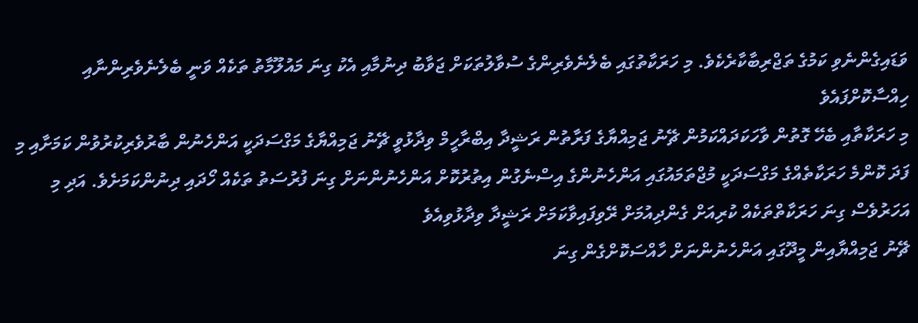ވަޑައިގެންނެވި ކަމުގެ ތަޖްރިބާކާރެކެވެ. މި ހަރަކާތުގައި ބެލެނެވެރިންގެ ސުވާލުތަކަށް ޖަވާބު ދިނުމާއި އެކު ގިނަ މައުލޫމާތު ތަކެއް ވަނީ ބެލެނެވެރިންނާއި ހިއްސާކޮށްފައެވެ
މި ހަރަކާތާއި ބެހޭ ގޮތުން ވާހަކަދައްކަމުން ޗޭނު ޖަމިއްޔާގެ ފަރާތުން ރަޝީދާ އިބްރާހީމް ވިދާޅުވީ ޗޭނު ޖަމިއްޔާގެ މަގްސަދަކީ އަންހެނުން ބާރުވެރިކުރުވުން ކަމަށާއި މި ފަދަ ކޮންމެ ހަރަކާތެއްގެ މަގްސަދަކީ މުޖްތަމައުގައި އަންހެނުންގެ އިސްނެގުން އިތުރުކޮށް އަންހެނުންނަށް ގިނަ ފުރުސަތު ތަކެއް ހޯދައި ދިނުންކަމަށެވެ. އަދި މި އަހަރުވެސް ގިނަ ހަރަކާތްތަކެއް ކުރިއަށް ގެންދިއުމަށް ރޭވިފައިވާކަމަށް ރަޝީދާ ވިދާޅުވިއެވެ
ޗޭނު ޖަމިއްޔާއިން މީދޫގައި އަންހެނުންނަށް ހާއްސަކޮށްގެން ގިނަ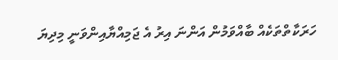ހަރަކާތްތަކެއް ބާއްވަމުން އަންނަ އިރު އެ ޖަމިއްޔާއިންވަނީ މިދިޔަ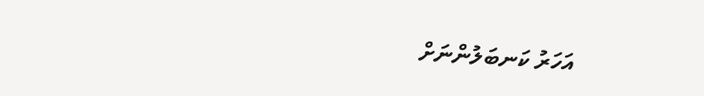އަހަރު ކަނބަލުންނަށް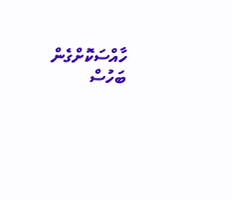ހާއްސަކޮށްގެން ބަހުސް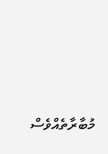މުބާރާތެއްވެސް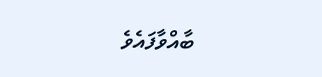ބާއްވާފައެވެ